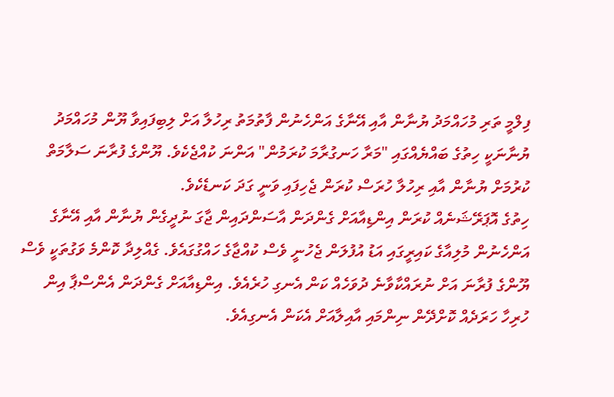ފިލްމީ ތަރި މުހައްމަދު ޔުނާން އާއި އޭނާގެ އަންހެނުން ފާތުމަތު ރިހުލާ އަށް ލިބިފައިވާ ޔޫން މުހައްމަދު ޔުނާނަކީ ހިތުގެ ބައްޔެއްގައި "މަރާ ހަނގުރާމަ ކުރަމުން" އަންނަ ކުއްޖެކެވެ. ޔޫންގެ ފުރާނަ ސަލާމަތް ކުރުމަށް ޔުނާން އާއި ރިހުލާ ހުރަސް ކުރަން ޖެހިފައި ވަނީ ގަދަ ކަނޑެކެވެ.
ހިތުގެ އޮޕަރޭޝަނެއް ކުރަން އިންޑިއާއަށް ގެންދަން އާސަންދައިން ޖާގަ ނުދީގެން ޔުނާން އާއި އޭނާގެ އަންހެނުން މުލިއާގެ ކައިރީގައި އަޑު އުފުލަން ޖެހުނީ ވެސް ކުއްޖާގެ ހައްގުގައެވެ. ގެއްލިދާ ކޮންމެ ވަގުތަކީ ވެސް ޔޫންގެ ފުރާނަ އަށް ނުރައްކާވާނެ ދުވަހެއް ކަން އެނގި ހުރެއެވެ. އިންޑިއާއަށް ގެންދަން އެންސްޕާ އިން ހުރިހާ ހަރަދެއް ކޮށްދޭން ނިންމައި އާއިލާއަށް އެކަން އެނގިއެވެ.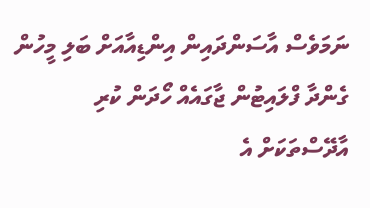ނަމަވެސް އާސަންދައިން އިންޑިއާއަށް ބަލި މީހުން ގެންދާ ފްލައިޓުން ޖާގައެއް ހޯދަން ކުރި އާދޭސްތަކަށް އެ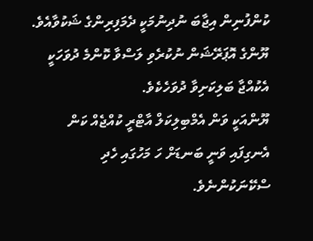ކުންފުނިން އިޖާބަ ނުދިނުމަކީ ދެމަފިރިންގެ ޝަކުވާއެވެ. ޔޫންގެ އޮޕަރޭޝަން ނުކުރެވި ލަސްވާ ކޮންމެ ދުވަހަކީ އެކުއްޖާ ބަލިކަށިވާ ދުވަހެކެވެ.
ޔޫންއަކީ ވަން އެމްބިލިކަލް އާޓްރީ ކުއްޖެއް ކަން އެނގިފައި ވަނީ ބަނޑަށް ހަ މަހުގައި ހެދި ސްކޭނަކުންނެވެ.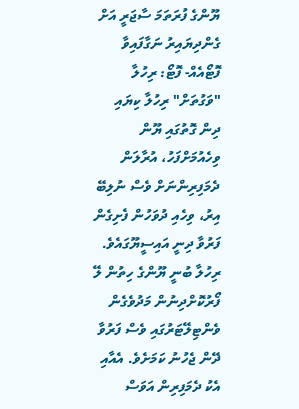ޔޫންގެ ފުރަތަމަ ސާޖަރީ އަށް ގެންދިޔައިރު ނަގާފައިވާ ފޮޓޯއެއް- ފޮޓޯ: ރިހުލާ
"ވަގުތަށް" ރިހުލާ ކިޔައި ދިން ގޮތުގައި ޔޫން ވިހެއުމަށްފަހު، އުރާލަން ދެމަފިރިންނަށް ވެސް ނުލިބޭ އިރު، ވިހެއި ދުވަހުން ފެށިގެން ފަރުވާ ދިނީ އައިސީޔޫގައެވެ. ރިހުލާ ބުނީ ޔޫންގެ ހިތުން ލޭ ފޯރުކޮށްދިނުން މަދުވެގެން ވެންޓިލޭޓަރުގައި ވެސް ފަރުވާ ދޭން ޖެހުނު ކަމަށެވެ. އެއާއި އެކު ދެމަފިރިން އަވަސް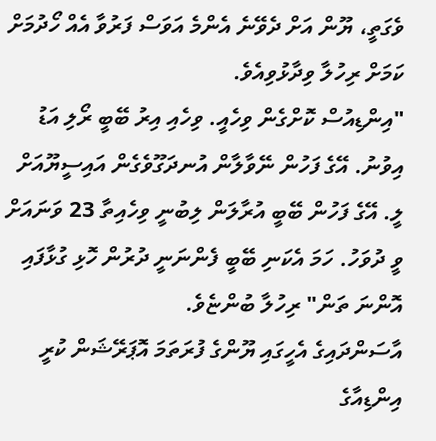ވެގަތީ، ޔޫން އަށް ދެވޭނެ އެންމެ އަވަސް ފަރުވާ އެއް ހޯދުމަށް ކަމަށް ރިހުލާ ވިދާޅުވިއެވެ.
"އިންޑިއުސް ކޮށްގެން ވިހެއީ. ވިހެއި އިރު ބޭބީ ރޯލި އަޑު އިވުނު. އޭގެ ފަހުން ނޭވާލާން އުނދަގޫވެގެން އައިސީޔޫއަށް ލީ. އޭގެ ފަހުން ބޭބީ އުރާލަން ލިބުނީ ވިހެއިތާ 23 ވަނައަށް ވީ ދުވަހު. ހަމަ އެކަނި ބޭބީ ފެންނަނީ ދުރުން ހޮޅި ގުޅާފައި އޮންނަ ތަން" ރިހުލާ ބުންޏެވެ.
އާސަންދައިގެ އެހީގައި ޔޫންގެ ފުރަތަމަ އޮޕަރޭޝަން ކުރީ އިންޑިއާގެ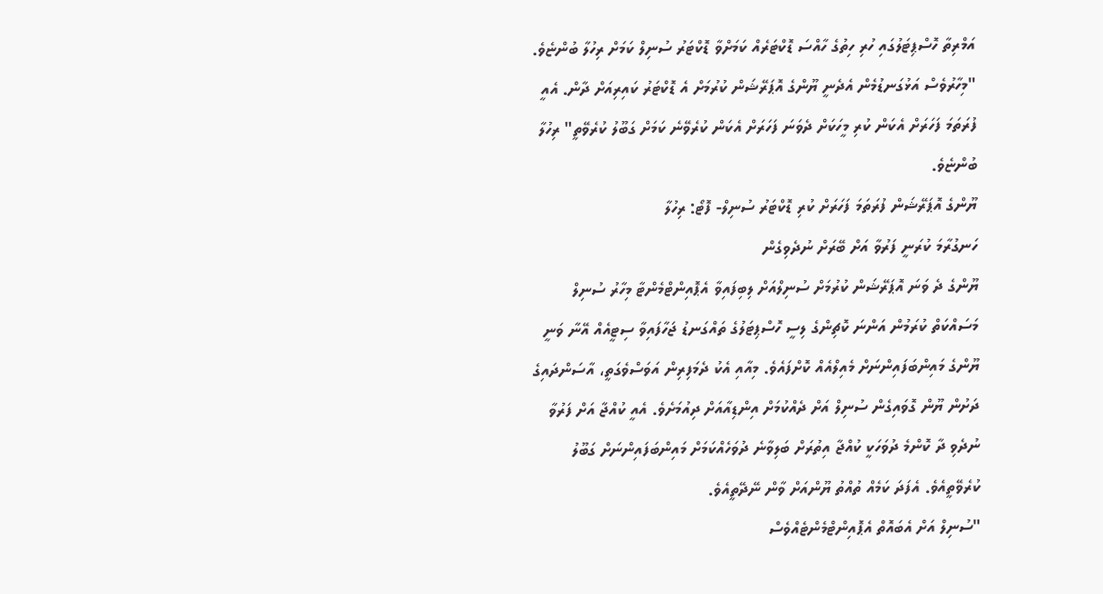އަމްރިތާ ހޮސްޕިޓަލުގައި ހުރި ހިތުގެ ހާއްސަ ޑޮކްޓަރެއް ކަމަށްވާ ޑޮކްޓަރު ސުނިލް ކަމަށް ރިހުލާ ބުންޏެވެ.
"މިހާރުވެސް އަޅުގަނޑުމެން އެދެނީ ޔޫންގެ އޮޕަރޭޝަން ކުރުމަށް އެ ޑޮކްޓަރު ކައިރިއަށް ދާން. އެއީ ފުރަތަމަ ފަހަރަށް އެކަން ކުރި މީހަކަށް ދެވަނަ ފަހަރަށް އެކަން ކުރެވޭނެ ކަމަށް ގަބޫލު ކުރެވޭތީ" ރިހުލާ ބުންޏެވެ.
ޔޫންގެ އޮޕަރޭޝަން ފުރަތަމަ ފަހަރަށް ކުރި ޑޮކްޓަރު ސުނިލް- ފޮޓޯ: ރިހުލާ
ހަނގުރާމަ ކުރަނީ ފަރުވާ އަށް ބޭރަށް ނުދެވިގެން
ޔޫންގެ ދެ ވަނަ އޮޕަރޭޝަން ކުރުމަށް ސުނިލްއަށް ލިބިފައިވާ އެޕޮއިންޓްމެންޓާ މިހާރު ސުނިލް މަސައްކަތް ކުރަމުން އަންނަ ކޮޗިންގެ ލިސީ ހޮސްޕިޓަލުގެ ތައްގަނޑު ޖަހާފައިވާ ސިޓީއެއް އޭނާ ވަނީ ޔޫންގެ މައިންބަފައިންނަށް މެއިލްއެއް ކޮށްފައެވެ. މިއާއި އެކު ދެމަފިރިން އަވަސްވެގަތީ، އާސަންދައިގެ ދަށުން ޔޫން ގޮވައިގެން ސުނިލް އަށް ދެއްކުމަށް އިންޑިއާއަށް ދިއުމަށެވެ. އެއީ ކުއްޖާ އަށް ފަރުވާ ނުދެވި ދާ ކޮންމެ ދުވަހަކީ ކުއްޖާ އިތުރަށް ބަލިވާނެ ދުވަހެއްކަމަށް މައިންބަފައިންނަށް ގަބޫލު ކުރެވޭތީއެވެ. އެފަދަ ކަމެއް ތުއްތު ޔޫންއަށް ވާން ނޭދޭތީއެވެ.
"ސުނިލް އަށް އެބައޮތް އެޕޮއިންޓްމެންޓެއްވެސް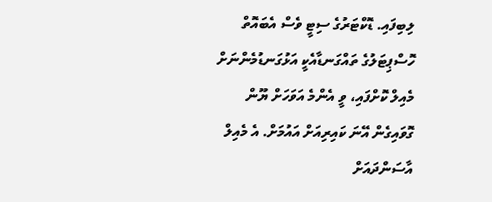ލިބިފައި. ޑޮކްޓަރުގެ ސިޓީ ވެސް އެބައޮތް ހޮސްޕިޓަލުގެ ތައްގަނޑާއެކީ އަޅުގަނޑުމެންނަށް މެއިލް ކޮށްފައި، ވީ އެންމެ އަވަހަށް ޔޫން ގޮވައިގެން އޭނަ ކައިރިއަށް އައުމަށް. އެ މެއިލް އާސަންދައަށް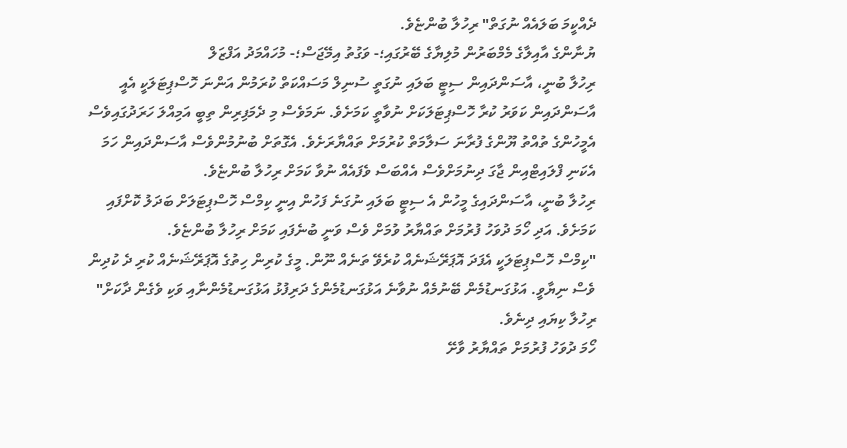ދެއްކީމަ ބަލައެއް ނުގަތް" ރިހުލާ ބުންޏެވެ.
ޔުނާންގެ އާއިލާގެ މެމްބަރުން މުލިޔާގެ ބޭރުގައި؛- ވަގުތު އިމޭޖަސް؛- މުހައްމަދު އަފްޒަލް
ރިހުލާ ބުނީ، އާސަންދައިން ސިޓީ ބަލައި ނުގަތީ ސުނިލް މަސައްކަތް ކުރަމުން އަންނަ ހޮސްޕިޓަލަކީ އެއީ އާސަންދައިން ކަވަރު ކުރާ ހޮސްޕިޓަލަކަށް ނުވާތީ ކަމަށެވެ. ނަމަވެސް މި ދެމަފިރިން ތިބީ އަމިއްލަ ހަރަދުގައިވެސް އެމީހުންގެ ތުއްތު ޔޫންގެ ފުރާނަ ސަލާމަތް ކުރުމަށް ތައްޔާރަށެވެ. އެގޮތަށް ބުނުމުންވެސް އާސަންދައިން ހަމަ އެކަނި ފްލައިޓްއިން ޖާގަ ދިނުމަށްވެސް އެއްބަސް ވެފައެއް ނުވާ ކަމަށް ރިހުލާ ބުންޏެވެ.
ރިހުލާ ބުނީ، އާސަންދައިގެ މީހުން އެ ސިޓީ ބަލައި ނުގަނެ ފަހުން އިނީ ކިމްސް ހޮސްޕިޓަލަށް ބަދަލު ކޮށްފައި ކަމަށެވެ. އަދި ހޯމަ ދުވަހު ފުރުމަށް ތައްޔާރު ވުމަށް ވެސް ވަނީ ބުނެފައި ކަމަށް ރިހުލާ ބުންޏެވެ.
"ކިމްސް ހޮސްޕިޓަލަކީ އެފަދަ އޮޕަރޭޝަނެއް ކުރެވޭ ތަނެއް ނޫން. މީގެ ކުރިން ހިތުގެ އޮޕަރޭޝަނެއް ކުރި ދެ ކުދިން ވެސް ނިޔާވީ. އަޅުގަނޑުމެން ބޭނުމެއް ނުވާނެ އަޅުގަނޑުމެންގެ ދަރިފުޅު އަޅުގަނޑުމެންނާއި ވަކި ވެގެން ދާކަށް" ރިހުލާ ކިޔައި ދިނެވެ.
ހޯމަ ދުވަހު ފުރުމަށް ތައްޔާރު ވާށޭ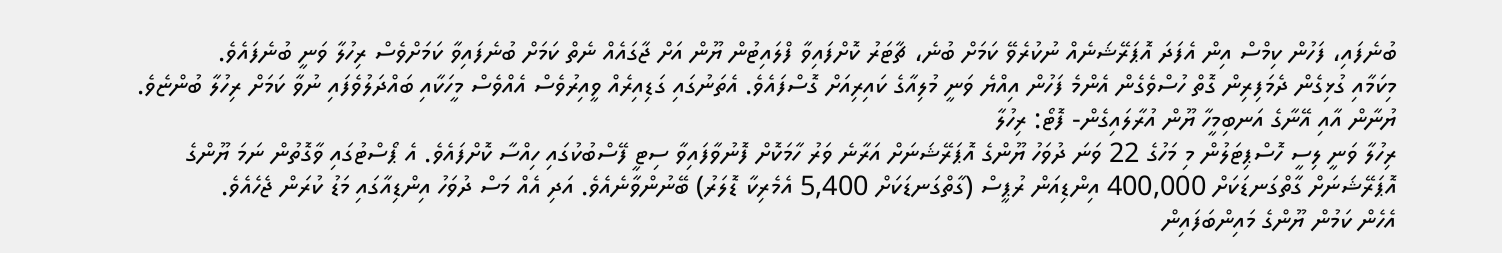ބުނެފައި، ފަހުން ކިމްސް އިން އެފަދަ އޮޕަރޭޝަނެއް ނުކުރެވޭ ކަމަށް ބުނެ، ޗާޓަރު ކޮށްފައިވާ ފްލައިޓުން ޔޫން އަށް ޖާގައެއް ނެތް ކަމަށް ބުނެފައިވާ ކަމަށްވެސް ރިހުލާ ވަނީ ބުނެފައެވެ.
މިކަމާއި ގުޅިގެން ދެމަފިރިން ގޮތް ހުސްވެގެން އެންމެ ފަހުން އިއްޔެ ވަނީ މުލިއާގެ ކައިރިއަށް ގޮސްފައެވެ. އެތަނުގައި ގަޑިއިރެއް ވީއިރުވެސް އެއްވެސް މީހަކާއި ބައްދަލުވެފައި ނުވާ ކަމަށް ރިހުލާ ބުންޏެވެ.
ޔުނާން އާއި އޭނާގެ އަނބިމީހާ ޔޫން އުރާލައިގެން- ފޮޓޯ: ރިހުލާ
ރިހުލާ ވަނީ ލިސީ ހޮސްޕިޓަލުން މި މަހުގެ 22 ވަނަ ދުވަހު ޔޫންގެ އޮޕަރޭޝަނަށް އަރާނެ ވަރު ހާމަކޮށް ފޮނުވާފައިވާ ސިޓީ ފޭސްބުކުގައި ހިއްސާ ކޮށްފައެވެ. އެ ޕޯސްޓުގައި ވާގޮތުން ނަމަ ޔޫންގެ އޮޕަރޭޝަނަށް ގާތްގަނޑަކަށް 400,000 އިންޑިއަން ރުޕީސް (ގާތްގަނޑަކަށް 5,400 އެމެރިކާ ޑޮލަރު) ބޭނުންވާނެއެވެ. އަދި އެއް މަސް ދުވަހު އިންޑިއާގައި މަޑު ކުރަން ޖެހެއެވެ.
އެހެން ކަމުން ޔޫންގެ މައިންބަފައިން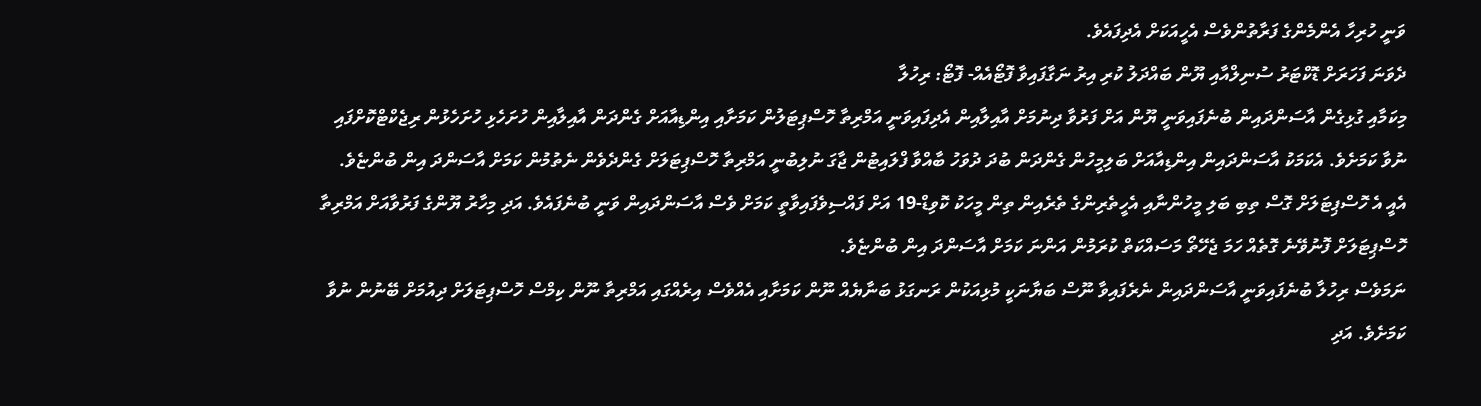ވަނީ ހުރިހާ އެންމެންގެ ފަރާތުންވެސް އެހީއަކަށް އެދިފައެވެ.
ދެވަނަ ފަހަރަށް ޑޮކްޓަރު ސުނިލްއާއި ޔޫން ބައްދަލު ކުރި އިރު ނަގާފައިވާ ފޮޓޯއެއް- ފޮޓޯ: ރިހުލާ
މިކަމާއި ގުޅިގެން އާސަންދައިން ބުނެފައިވަނީ ޔޫން އަށް ފަރުވާ ދިނުމަށް އާއިލާއިން އެދިފައިވަނީ އަމްރިތާ ހޮސްޕިޓަލުން ކަމަށާއި އިންޑިއާއަށް ގެންދަން އާއިލާއިން ހުށަހެޅި ހުށަހެޅުން ރިޖެކްޓްކޮށްފައި ނުވާ ކަމަށެވެ. އެކަމަކު އާސަންދައިން އިންޑިއާއަށް ބަލިމީހުން ގެންދަން ބުދަ ދުވަހު ބާއްވާ ފްލައިޓުން ޖާގަ ނުލިބުނީ އަމްރިތާ ހޮސްޕިޓަލަށް ގެންދެވެން ނެތުމުން ކަމަށް އާސަންދަ އިން ބުންޏެވެ.
އެއީ އެ ހޮސްޕިޓަލަށް ގޮސް ތިބި ބަލި މީހުންނާއި އެހީތެރިންގެ ތެރެއިން ތިން މީހަކު ކޮވިޑް-19 އަށް ފައްސިވެފައިވާތީ ކަމަށް ވެސް އާސަންދައިން ވަނީ ބުނެފައެވެ. އަދި މިހާރު ޔޫންގެ ފަރުވާއަށް އަމްރިތާ ހޮސްޕިޓަލަށް ފޮނުވޭނެ ގޮތެއް ހަމަ ޖެހޭތޯ މަސައްކަތް ކުރަމުން އަންނަ ކަމަށް އާސަންދަ އިން ބުންޏެވެ.
ނަމަވެސް ރިހުލާ ބުނެފައިވަނީ އާސަންދައިން ނެރެފައިވާ ނޫސް ބަޔާނަކީ މުޅިއަކުން ރަނގަޅު ބަނާޔެއް ނޫން ކަމަށާއި އެއްވެސް އިރެއްގައި އަމްރިތާ ނޫން ކިމްސް ހޮސްޕިޓަލަށް ދިއުމަށް ބޭނުން ނުވާ ކަމަށެވެ. އަދި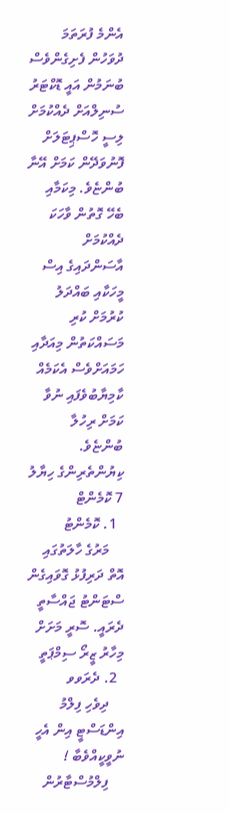އެންމެ ފުރަތަމަ ދުވަހުން ފެށިގެންވެސް ބުނަމުން އައީ ޑޮކްޓަރު ސުނިލްއަށް ދެއްކުމަށް ލިސީ ހޮސްޕިޓަލަށް ފޮނުވަދޭން ކަމަށް އޭނާ ބުންޏެވެ. މިކަމާއި ބެހޭ ގޮތުން ވާހަކަ ދެއްކުމަށް އާސަންދައިގެ އިސް މީހަކާއި ބައްދަލު ކުރުމަށް ކުރި މަސައްކަތުން މިއަދާއި ހަމައަށްވެސް އެކަމެއް ކާމިޔާބުވެފައި ނުވާ ކަމަށް ރިހުލާ ބުންޏެވެ.
ކިޔުންތެރިންގެ ހިޔާލު
7 ކޮމެންޓް
  1. ކޮމެންޓު
    މަރުގެ ހާލަތުގައި އޮތް ދަރިފުޅު ގޮވައިގެން ސްޓަންޓު ޖައްސާތީ ދެރައީ. ސޮރީ މަށަށް މިހާރު ޒީރޯ ސިމްޕަތީ
  2. ދެރަވވ
    ދިވެހި ފިލްމު އިންޑަސްޓީ އިން އެހީ ނުވީކީއްވެބާ !
    ފިލްމުސްޓާރުން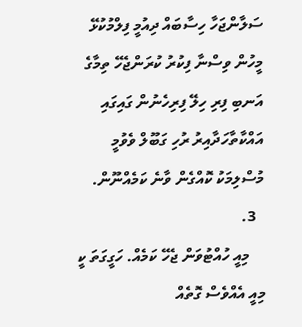ސަލާންޖަހާ ހިސާބައް ދިއުމީ ފިލްމުކުޅޭ މީހުން ވިސްނާ ފިކުރު ކުރަންޖެހޭ ތިމާގެ އަނބި ފިރި ހިލޭ ފިރިހެނުން ގައިގައި އައްކާތާހަދާއިރު ރުހި ގަބޫލް ވެވުމީ މުސްލިމަކު ކޮއްގެން ވާނެ ކަމެއްނޫން.
  3.
    މިއީ ހުއްޓުވަން ޖެހޭ ކަމެއް. ހަގީގަތަ ކީ މިއީ އެއްވެސް ގޮތެއް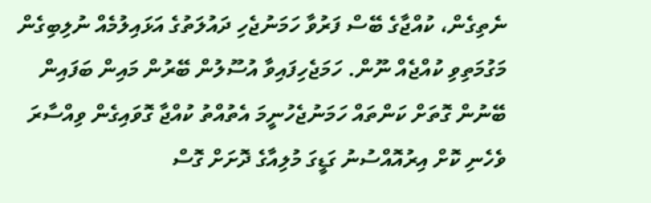ނެތިގެން، ކުއްޖާގެ ބޭސް ފަރުވާ ހަމަނުޖެހި ދައުލަތުގެ އަޅައިލުމެއް ނުލިބިގެން މަގުމަތިވި ކުއްޖެއް ނޫން. ހަމަޖެހިފައިވާ އުސޫލުން ބޭރުން މައިން ބަފައިން ބޭނުން ގޮތަށް ކަންތައް ހަމަނުޖެހުނީމަ އެތުއްތު ކުއްޖާ ގޮވައިގެން ވިއްސާރަ ވެހެނި ކޮށް އިރުއޮއްސުނު ގަޑީގަ މުލިއާގެ ދޮށަށް ގޮސް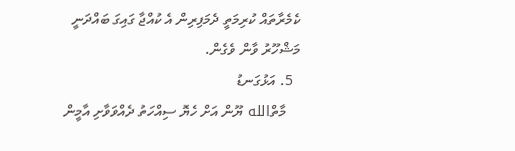ކެމެރާތައް ކުރިމަތީ ދެމަފިރިން އެ ކުއްޖާ ގައިގަ ބައްދަނީ މަޝްހޫރު ވާން ވެގެން.
  5. އަޅުގަނޑު
    މާތްالله ޔޫން އަށް ހެޔޮ ސިއްހަތު ދެއްވަވާށި އާމީން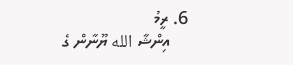6. ރީމު
    އިންޝާ الله ޔޫނާން ގެ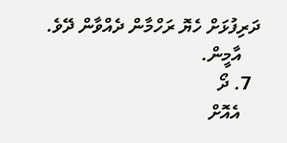ދަރިފުޅަށް ހެޔޮ ރަހްމާން ދެއްވާން ދޭވެ.
    އާމީން.
  7. ދޯ
    އެއޮށް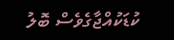ކުޑަކުއްޖާގެވެސް ބޮލު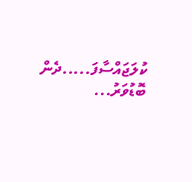ކުލަޖައްސާފަ.....ދެން ބޮޑުވަރު...